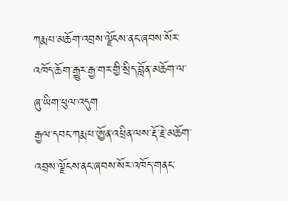ཀརྨ་པ་མཆོག་འབྲས་ལྗོངས་ནང་ཞབས་སོར་འཁོད་ཆོག་རྒྱུར་རྒྱ་གར་གྱི་སྲིད་བློན་མཆོག་ལ་ཞུ་ཡིག་ཕུལ་འདུག
རྒྱལ་དབང་ཀརྨ་པ་ཨྱོན་འཕྲིན་ལས་རྡོ་རྗེ་མཆོག་འབྲས་ལྗོངས་ནང་ཞབས་སོར་འཁོད་གནང་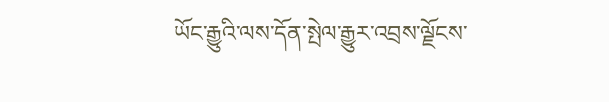ཡོང་རྒྱུའི་ལས་དོན་སྤེལ་རྒྱུར་འབྲས་ལྗོངས་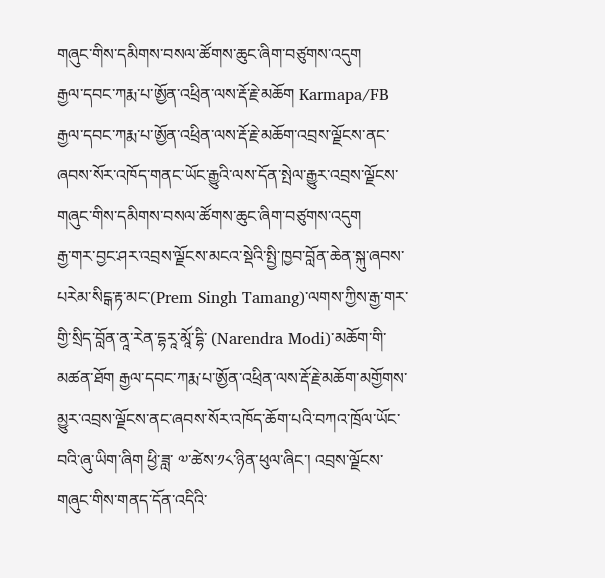གཞུང་གིས་དམིགས་བསལ་ཚོགས་ཆུང་ཞིག་བཙུགས་འདུག
རྒྱལ་དབང་ཀརྨ་པ་ཨྱོན་འཕྲིན་ལས་རྡོ་རྗེ་མཆོག Karmapa/FB
རྒྱལ་དབང་ཀརྨ་པ་ཨྱོན་འཕྲིན་ལས་རྡོ་རྗེ་མཆོག་འབྲས་ལྗོངས་ནང་ཞབས་སོར་འཁོད་གནང་ཡོང་རྒྱུའི་ལས་དོན་སྤེལ་རྒྱུར་འབྲས་ལྗོངས་གཞུང་གིས་དམིགས་བསལ་ཚོགས་ཆུང་ཞིག་བཙུགས་འདུག
རྒྱ་གར་བྱང་ཤར་འབྲས་ལྗོངས་མངའ་སྡེའི་སྤྱི་ཁྱབ་བློན་ཆེན་སྐུ་ཞབས་པརེམ་སིངྒ་རྟ་མང་(Prem Singh Tamang)་ལགས་ཀྱིས་རྒྱ་གར་གྱི་སྲིད་བློན་ནཱ་རེན་དྷརཱ་མཱོ་དྷི་ (Narendra Modi)་མཆོག་གི་མཚན་ཐོག རྒྱལ་དབང་ཀརྨ་པ་ཨྱོན་འཕྲིན་ལས་རྡོ་རྗེ་མཆོག་མགྱོགས་མྱུར་འབྲས་ལྗོངས་ནང་ཞབས་སོར་འཁོད་ཆོག་པའི་བཀའ་ཁྲོལ་ཡོང་བའི་ཞུ་ཡིག་ཞིག ཕྱི་ཟླ་ ༧་ཚེས་༡༨་ཉིན་ཕུལ་ཞིང་། འབྲས་ལྗོངས་གཞུང་གིས་གནད་དོན་འདིའི་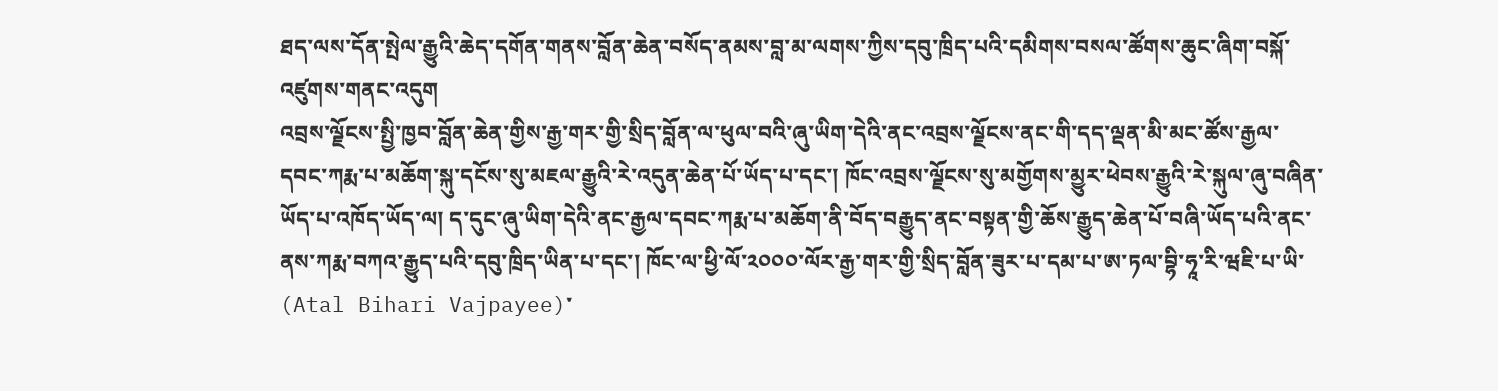ཐད་ལས་དོན་སྤེལ་རྒྱུའི་ཆེད་དགོན་གནས་བློན་ཆེན་བསོད་ནམས་བླ་མ་ལགས་ཀྱིས་དབུ་ཁྲིད་པའི་དམིགས་བསལ་ཚོགས་ཆུང་ཞིག་བསྐོ་འཛུགས་གནང་འདུག
འབྲས་ལྗོངས་སྤྱི་ཁྱབ་བློན་ཆེན་གྱིས་རྒྱ་གར་གྱི་སྲིད་བློན་ལ་ཕུལ་བའི་ཞུ་ཡིག་དེའི་ནང་འབྲས་ལྗོངས་ནང་གི་དད་ལྡན་མི་མང་ཚོས་རྒྱལ་དབང་ཀརྨ་པ་མཆོག་སྐུ་དངོས་སུ་མཇལ་རྒྱུའི་རེ་འདུན་ཆེན་པོ་ཡོད་པ་དང་། ཁོང་འབྲས་ལྗོངས་སུ་མགྱོགས་མྱུར་ཕེབས་རྒྱུའི་རེ་སྐུལ་ཞུ་བཞིན་ཡོད་པ་འཁོད་ཡོད་ལ། ད་དུང་ཞུ་ཡིག་དེའི་ནང་རྒྱལ་དབང་ཀརྨ་པ་མཆོག་ནི་བོད་བརྒྱུད་ནང་བསྟན་གྱི་ཆོས་རྒྱུད་ཆེན་པོ་བཞི་ཡོད་པའི་ནང་ནས་ཀརྨ་བཀའ་རྒྱུད་པའི་དབུ་ཁྲིད་ཡིན་པ་དང་། ཁོང་ལ་ཕྱི་ལོ་༢༠༠༠་ལོར་རྒྱ་གར་གྱི་སྲིད་བློན་ཟུར་པ་དམ་པ་ཨ་ཏལ་བྷི་ཧཱ་རི་ཝཇི་པ་ཡི་ (Atal Bihari Vajpayee)་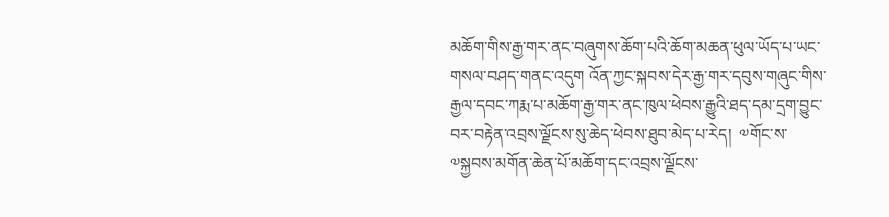མཆོག་གིས་རྒྱ་གར་ནང་བཞུགས་ཆོག་པའི་ཆོག་མཆན་ཕུལ་ཡོད་པ་ཡང་གསལ་བཤད་གནང་འདུག འོན་ཀྱང་སྐབས་དེར་རྒྱ་གར་དབུས་གཞུང་གིས་རྒྱལ་དབང་ཀརྨ་པ་མཆོག་རྒྱ་གར་ནང་ཁུལ་ཕེབས་རྒྱུའི་ཐད་དམ་དྲག་བྱུང་བར་བརྟེན་འབྲས་ལྗོངས་སུ་ཆེད་ཕེབས་ཐུབ་མེད་པ་རེད།  ༧གོང་ས་༧སྐྱབས་མགོན་ཆེན་པོ་མཆོག་དང་འབྲས་ལྗོངས་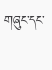གཞུང་དང་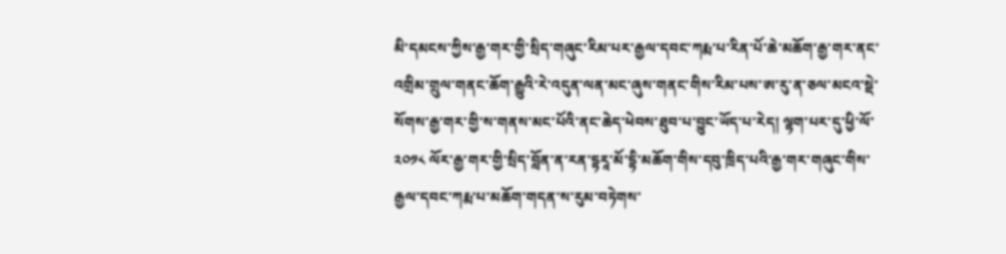མི་དམངས་ཀྱིས་རྒྱ་གར་གྱི་སྲིད་གཞུང་རིམ་པར་རྒྱལ་དབང་ཀརྨ་པ་རིན་པོ་ཆེ་མཆོག་རྒྱ་གར་ནང་འགྲིམ་གྲུལ་གནང་ཆོག་རྒྱུའི་རེ་འདུན་ལན་མང་ཞུས་གནང་གིས་རིམ་པས་ཨ་རུ་ན་ཅལ་མངའ་སྡེ་སོགས་རྒྱ་གར་གྱི་ས་གནས་མང་པོའི་ནང་ཆེད་ཕེབས་ཐུབ་པ་བྱུང་ཡོད་པ་རེད། ལྷག་པར་དུ་ཕྱི་ལོ་ ༢༠༡༨ ལོར་རྒྱ་གར་གྱི་སྲིད་བློན་ན་རན་དྷརཱ་མོ་དྷི་མཆོག་གིས་དབུ་ཁྲིད་པའི་རྒྱ་གར་གཞུང་གིས་རྒྱལ་དབང་ཀརྨ་པ་མཆོག་གདན་ས་རུམ་བཏེགས་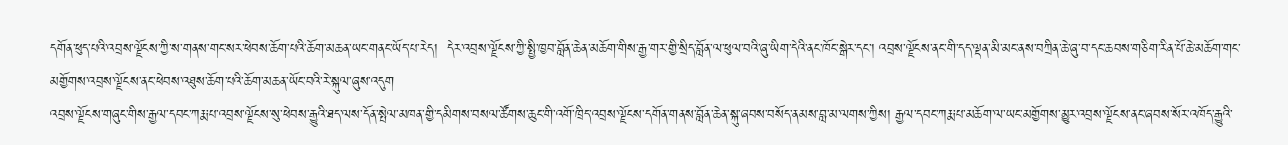དགོན་ཕུད་པའི་འབྲས་ལྗོངས་ཀྱི་ས་གནས་གང་སར་ཕེབས་ཆོག་པའི་ཆོག་མཆན་ཡང་གནང་ཡོད་པ་རེད།  དེར་འབྲས་ལྗོངས་ཀྱི་སྤྱི་ཁྱབ་བློན་ཆེན་མཆོག་གིས་རྒྱ་གར་གྱི་སྲིད་བློན་ལ་ཕུལ་བའི་ཞུ་ཡིག་དེའི་ནང་ཁོང་སྒེར་དང་། འབྲས་ལྗོངས་ནང་གི་དད་ལྡན་མི་མང་ནས་བཀྲིན་ཆེ་ཞུ་བ་དང་ཆབས་གཅིག་རིན་པོ་ཆེ་མཆོག་གང་མགྱོགས་འབྲས་ལྗོངས་ནང་ཕེབས་འཐུས་ཆོག་པའི་ཆོག་མཆན་ཡོང་བའི་རེ་སྐུལ་ཞུས་འདུག
འབྲས་ལྗོངས་གཞུང་གིས་རྒྱལ་དབང་ཀརྨ་པ་འབྲས་ལྗོངས་སུ་ཕེབས་རྒྱུའི་ཐད་ལས་དོན་སྤེལ་མཁན་གྱི་དམིགས་བསལ་ཚོགས་ཆུང་གི་འགོ་ཁྲིད་འབྲས་ལྗོངས་དགོན་གནས་བློན་ཆེན་སྐུ་ཞབས་བསོད་ནམས་བླ་མ་ལགས་ཀྱིས། རྒྱལ་དབང་ཀརྨ་པ་མཆོག་ལ་ཡང་མགྱོགས་མྱུར་འབྲས་ལྗོངས་ནང་ཞབས་སོར་འཁོད་རྒྱུའི་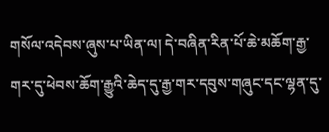གསོལ་འདེབས་ཞུས་པ་ཡིན་ལ། དེ་བཞིན་རིན་པོ་ཆེ་མཆོག་རྒྱ་གར་དུ་ཕེབས་ཆོག་རྒྱུའི་ཆེད་དུ་རྒྱ་གར་དབུས་གཞུང་དང་ལྷན་དུ་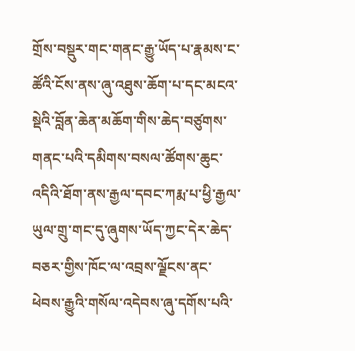གྲོས་བསྡུར་གང་གནང་རྒྱུ་ཡོད་པ་རྣམས་ང་ཚོའི་ངོས་ནས་ཞུ་འཐུས་ཆོག་པ་དང་མངའ་སྡེའི་བློན་ཆེན་མཆོག་གིས་ཆེད་བཙུགས་གནང་པའི་དམིགས་བསལ་ཚོགས་ཆུང་འདིའི་ཐོག་ནས་རྒྱལ་དབང་ཀརྨ་པ་ཕྱི་རྒྱལ་ཡུལ་གྲུ་གང་དུ་ཞུགས་ཡོད་ཀྱང་དེར་ཆེད་བཅར་གྱིས་ཁོང་ལ་འབྲས་ལྗོངས་ནང་ཕེབས་རྒྱུའི་གསོལ་འདེབས་ཞུ་དགོས་པའི་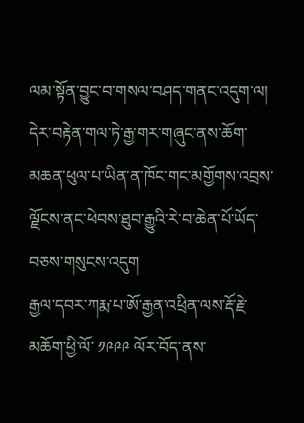ལམ་སྟོན་བྱུང་བ་གསལ་བཤད་གནང་འདུག་ལ། དེར་བརྟེན་གལ་ཏེ་རྒྱ་གར་གཞུང་ནས་ཆོག་མཆན་ཕུལ་པ་ཡིན་ན་ཁོང་གང་མགྱོགས་འབྲས་ལྗོངས་ནང་ཕེབས་ཐུབ་རྒྱུའི་རེ་བ་ཆེན་པོ་ཡོད་བཅས་གསུངས་འདུག
རྒྱལ་དབར་ཀརྨ་པ་ཨོ་རྒྱན་འཕྲིན་ལས་རྡོ་རྗེ་མཆོག་ཕྱི་ལོ་ ༡༩༩༩ ལོར་བོད་ནས་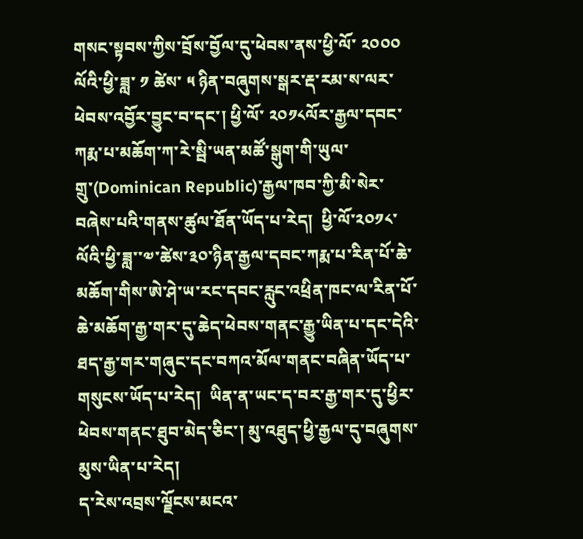གསང་སྟབས་ཀྱིས་བྲོས་བྱོལ་དུ་ཕེབས་ནས་ཕྱི་ལོ་ ༢༠༠༠ ལོའི་ཕྱི་ཟླ་ ༡ ཚེས་ ༥ ཉིན་བཞུགས་སྒར་རྡ་རམ་ས་ལར་ཕེབས་འབྱོར་བྱུང་བ་དང་། ཕྱི་ལོ་ ༢༠༡༨ལོར་རྒྱལ་དབང་ཀརྨ་པ་མཆོག་ཀ་རེ་སྦི་ཡན་མཚོ་སྒུག་གི་ཡུལ་གྲུ་(Dominican Republic)་རྒྱལ་ཁབ་ཀྱི་མི་སེར་བཞེས་པའི་གནས་ཚུལ་ཐོན་ཡོད་པ་རེད།  ཕྱི་ལོ་༢༠༡༨་ལོའི་ཕྱི་ཟླ་་༧་ཚེས་༣༠་ཉིན་རྒྱལ་དབང་ཀརྨ་པ་རིན་པོ་ཆེ་མཆོག་གིས་ཨེ་ཤེ་ཡ་རང་དབང་རླུང་འཕྲིན་ཁང་ལ་རིན་པོ་ཆེ་མཆོག་རྒྱ་གར་དུ་ཆེད་ཕེབས་གནང་རྒྱུ་ཡིན་པ་དང་དེའི་ཐད་རྒྱ་གར་གཞུང་དང་བཀའ་མོལ་གནང་བཞིན་ཡོད་པ་གསུངས་ཡོད་པ་རེད།  ཡིན་ན་ཡང་ད་བར་རྒྱ་གར་དུ་ཕྱིར་ཕེབས་གནང་ཐུབ་མེད་ཅིང་། མུ་འཐུད་ཕྱི་རྒྱལ་དུ་བཞུགས་མུས་ཡིན་པ་རེད།
ད་རེས་འབྲས་ལྗོངས་མངའ་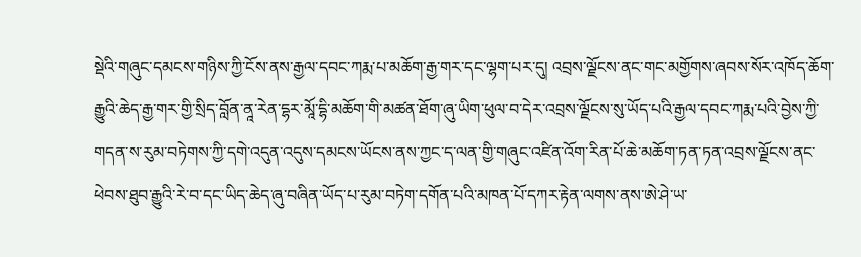སྡེའི་གཞུང་དམངས་གཉིས་ཀྱི་ངོས་ནས་རྒྱལ་དབང་ཀརྨ་པ་མཆོག་རྒྱ་གར་དང་ལྷག་པར་དུ། འབྲས་ལྗོངས་ནང་གང་མགྱོགས་ཞབས་སོར་འཁོད་ཆོག་རྒྱུའི་ཆེད་རྒྱ་གར་གྱི་སྲིད་བློན་ནཱ་རེན་དྷར་མཱོ་དྷི་མཆོག་གི་མཚན་ཐོག་ཞུ་ཡིག་ཕུལ་བ་དེར་འབྲས་ལྗོངས་སུ་ཡོད་པའི་རྒྱལ་དབང་ཀརྨ་པའི་བྱེས་ཀྱི་གདན་ས་རུམ་བཏེགས་ཀྱི་དགེ་འདུན་འདུས་དམངས་ཡོངས་ནས་ཀྱང་ད་ལན་གྱི་གཞུང་འཛིན་འོག་རིན་པོ་ཆེ་མཆོག་ཏན་ཏན་འབྲས་ལྗོངས་ནང་ཕེབས་ཐུབ་རྒྱུའི་རེ་བ་དང་ཡིད་ཆེད་ཞུ་བཞིན་ཡོད་པ་རུམ་བཏེག་དགོན་པའི་མཁན་པོ་དཀར་རྟེན་ལགས་ནས་ཨེ་ཤེ་ཡ་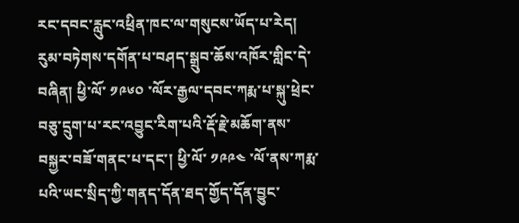རང་དབང་རླུང་འཕྲིན་ཁང་ལ་གསུངས་ཡོད་པ་རེད།
རུམ་བཏེགས་དགོན་པ་བཤད་སྒྲུབ་ཆོས་འཁོར་གླིང་དེ་བཞིན། ཕྱི་ལོ་ ༡༩༦༠ ་ལོར་རྒྱལ་དབང་ཀརྨ་པ་སྐུ་ཕྲེང་བཅུ་དྲུག་པ་རང་འབྱུང་རིག་པའི་རྡོ་རྗེ་མཆོག་ནས་བསྐྱར་བཟོ་གནང་པ་དང་། ཕྱི་ལོ་ ༡༩༩༤ ་ལོ་ནས་ཀརྨ་པའི་ཡང་སྲིད་ཀྱི་གནད་དོན་ཐད་གྱོད་དོན་བྱུང་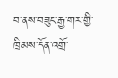བ་ནས་བཟུང་རྒྱ་གར་གྱི་ཁྲིམས་དོན་འགྲོ་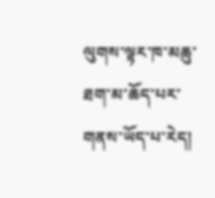ལུགས་ལྟར་ཁ་མཆུ་ཐག་མ་ཆོད་པར་གནས་ཡོད་པ་རེད།